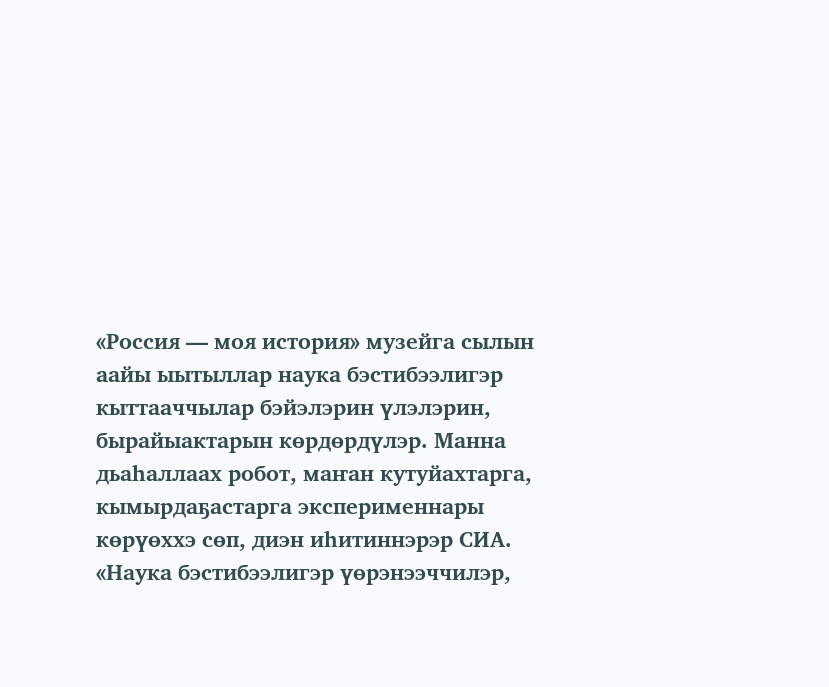«Россия — моя история» музейга сылын аайы ыытыллар наука бэстибээлигэр кыттааччылар бэйэлэрин үлэлэрин, бырайыактарын көрдөрдүлэр. Манна дьаһаллаах робот, маҥан кутуйахтарга, кымырдаҕастарга эксперименнары көрүөххэ сөп, диэн иһитиннэрэр СИА.
«Наука бэстибээлигэр үөрэнээччилэр,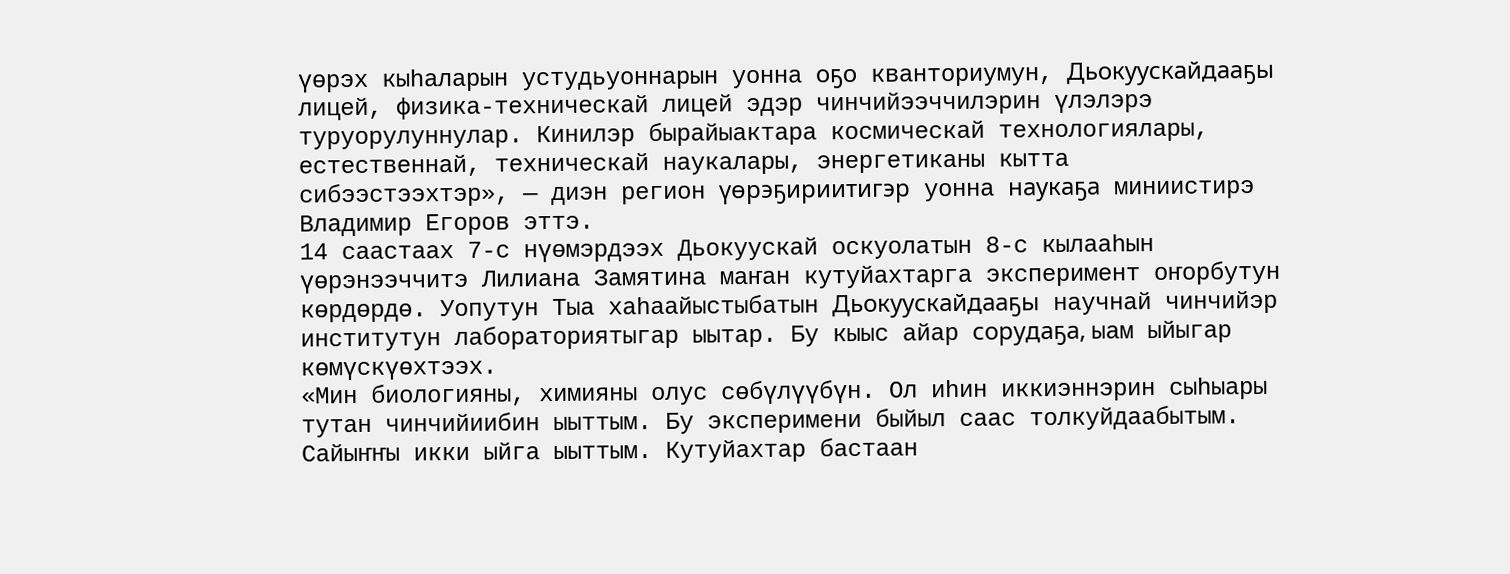үөрэх кыһаларын устудьуоннарын уонна оҕо кванториумун, Дьокуускайдааҕы лицей, физика-техническай лицей эдэр чинчийээччилэрин үлэлэрэ туруорулуннулар. Кинилэр бырайыактара космическай технологиялары, естественнай, техническай наукалары, энергетиканы кытта сибээстээхтэр», — диэн регион үөрэҕириитигэр уонна наукаҕа миниистирэ Владимир Егоров эттэ.
14 саастаах 7-с нүөмэрдээх Дьокуускай оскуолатын 8-с кылааһын үөрэнээччитэ Лилиана Замятина маҥан кутуйахтарга эксперимент оҥорбутун көрдөрдө. Уопутун Тыа хаһаайыстыбатын Дьокуускайдааҕы научнай чинчийэр институтун лабораториятыгар ыытар. Бу кыыс айар сорудаҕа, ыам ыйыгар көмүскүөхтээх.
«Мин биологияны, химияны олус сөбүлүүбүн. Ол иһин иккиэннэрин сыһыары тутан чинчийиибин ыыттым. Бу эксперимени быйыл саас толкуйдаабытым. Сайыҥҥы икки ыйга ыыттым. Кутуйахтар бастаан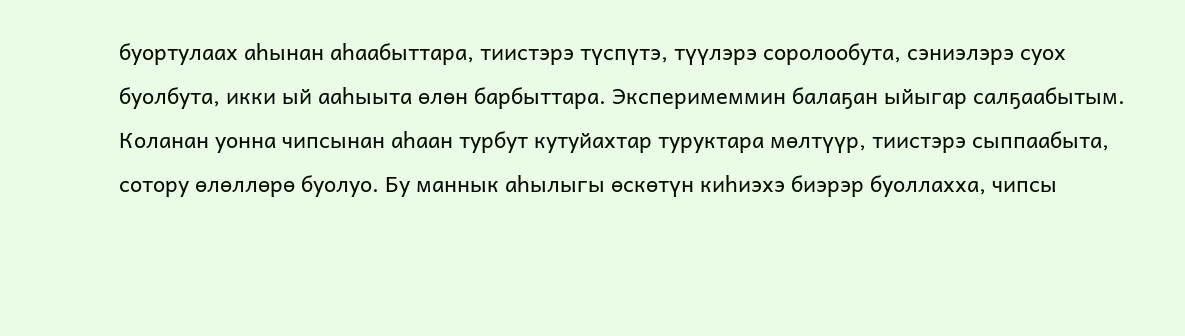буортулаах аһынан аһаабыттара, тиистэрэ түспүтэ, түүлэрэ соролообута, сэниэлэрэ суох буолбута, икки ый ааһыыта өлөн барбыттара. Эксперимеммин балаҕан ыйыгар салҕаабытым. Коланан уонна чипсынан аһаан турбут кутуйахтар туруктара мөлтүүр, тиистэрэ сыппаабыта, сотору өлөллөрө буолуо. Бу маннык аһылыгы өскөтүн киһиэхэ биэрэр буоллахха, чипсы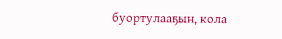буортулааҕын, кола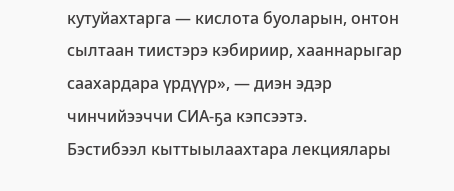кутуйахтарга — кислота буоларын, онтон сылтаан тиистэрэ кэбириир, хааннарыгар саахардара үрдүүр», — диэн эдэр чинчийээччи СИА-ҕа кэпсээтэ.
Бэстибээл кыттыылаахтара лекциялары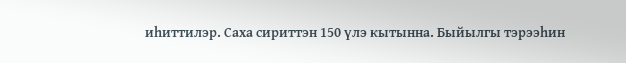иһиттилэр. Саха сириттэн 150 үлэ кытынна. Быйылгы тэрээһин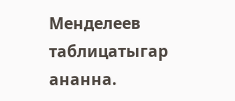Менделеев таблицатыгар ананна.